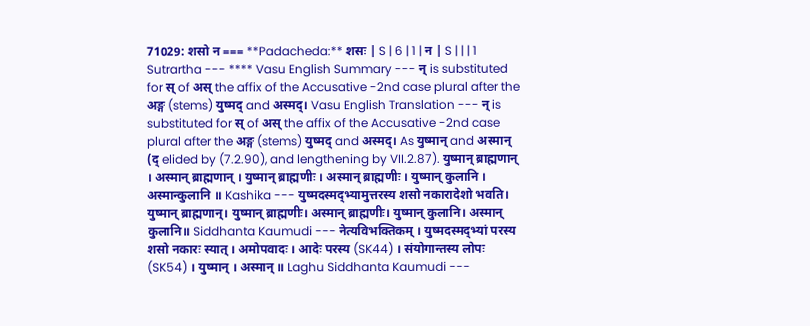71029: शसो न === **Padacheda:** शसः | S | 6 | 1 | न | S | | | 1 Sutrartha --- **** Vasu English Summary --- न् is substituted for स् of अस् the affix of the Accusative -2nd case plural after the अङ्ग (stems) युष्मद् and अस्मद्। Vasu English Translation --- न् is substituted for स् of अस् the affix of the Accusative -2nd case plural after the अङ्ग (stems) युष्मद् and अस्मद्। As युष्मान् and अस्मान् (द् elided by (7.2.90), and lengthening by VII.2.87). युष्मान् ब्राह्मणान् । अस्मान् ब्राह्मणान् । युष्मान् ब्राह्मणीः । अस्मान् ब्राह्मणीः । युष्मान् कुलानि । अस्मान्कुलानि ॥ Kashika --- युष्मदस्मद्भ्यामुत्तरस्य शसो नकारादेशो भवति। युष्मान् ब्राह्मणान्। युष्मान् ब्राह्मणीः। अस्मान् ब्राह्मणीः। युष्मान् कुलानि। अस्मान् कुलानि॥ Siddhanta Kaumudi --- नेत्यविभक्तिकम् । युष्मदस्मद्भ्यां परस्य शसो नकारः स्यात् । अमोपवादः । आदेः परस्य (SK44) । संयोगान्तस्य लोपः (SK54) । युष्मान् । अस्मान् ॥ Laghu Siddhanta Kaumudi ---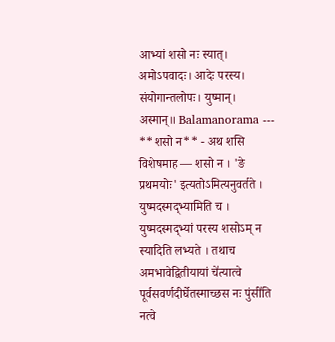आभ्यां शसो नः स्यात्। अमोऽपवादः। आदेः परस्य। संयोगान्तलोपः। युष्मान्। अस्मान्॥ Balamanorama --- **शसो न** - अथ शसि विशेषमाह — शसो न । 'ङे प्रथमयोः' इत्यतोऽमित्यनुवर्तते । युष्मदस्मद्भ्यामिति च । युष्मदस्मद्भ्यां परस्य शसोऽम् न स्यादिति लभ्यते । तथाच अमभावेद्वितीयायां चे॑त्यात्वे पूर्वसवर्णदीर्घेतस्माच्छस नः पुंसी॑ति नत्वे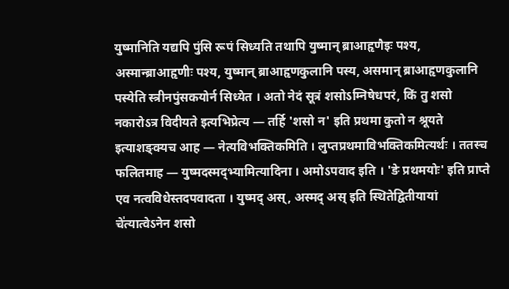युष्मानिति यद्यपि पुंसि रूपं सिध्यति तथापि युष्मान् ब्राआहृणैइः पश्य, अस्मान्ब्राआहृणीः पश्य, युष्मान् ब्राआहृणकुलानि पस्य, असमान् ब्राआहृणकुलानि पस्येति स्त्रीनपुंसकयोर्न सिध्येत । अतो नेदं सूत्रं शसोऽम्निषेधपरं, किं तु शसो नकारोऽत्र विदीयते इत्यभिप्रेत्य — तर्हि 'शसो न' इति प्रथमा कुतो न श्रूयते इत्याशङ्क्यच आह — नेत्यविभक्तिकमिति । लुप्तप्रथमाविभक्तिकमित्यर्थः । ततस्च फलितमाह — युष्मदस्मद्भ्यामित्यादिना । अमोऽपवाद इति । 'ङे प्रथमयोः' इति प्राप्ते एव नत्वविधेस्तदपवादता । युष्मद् अस्, अस्मद् अस् इति स्थितेद्वितीयायां चे॑त्यात्वेऽनेन शसो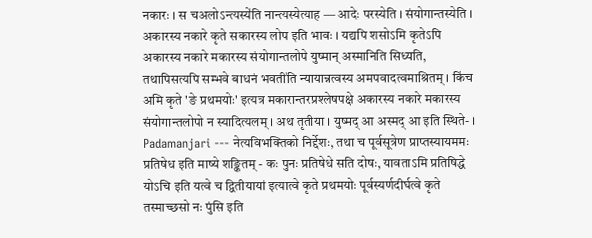नकारः । स चअलोऽन्त्यस्ये॑ति नान्त्यस्येत्याह — आदेः परस्येति । संयोगान्तस्येति । अकारस्य नकारे कृते सकारस्य लोप इति भावः । यद्यपि शसोऽमि कृतेऽपि अकारस्य नकारे मकारस्य संयोगान्तलोपे युष्मान् अस्मानिति सिध्यति, तथापिसत्यपि सम्भवे बाधनं भवती॑ति न्यायान्नत्वस्य अमपवादत्वमाश्रितम् । किंच अमि कृते 'ङे प्रथमयोः' इत्यत्र मकारान्तरप्रश्लेषपक्षे अकारस्य नकारे मकारस्य संयोगान्तलोपो न स्यादित्यलम् । अथ तृतीया । युष्मद् आ अस्मद् आ इति स्थिते- । Padamanjari --- नेत्यविभक्तिको निर्द्देशः, तथा च पूर्वसूत्रेण प्राप्तस्यायममः प्रतिषेध इति माष्ये शङ्कितम् - कः पुनः प्रतिषेधे सति दोषः, यावताऽमि प्रतिषिद्धे योऽचि इति यत्वे च द्वितीयायां इत्यात्वे कृते प्रथमयोः पूर्वस्यर्णदीर्घत्वे कृते तस्माच्छसो नः पुंसि इति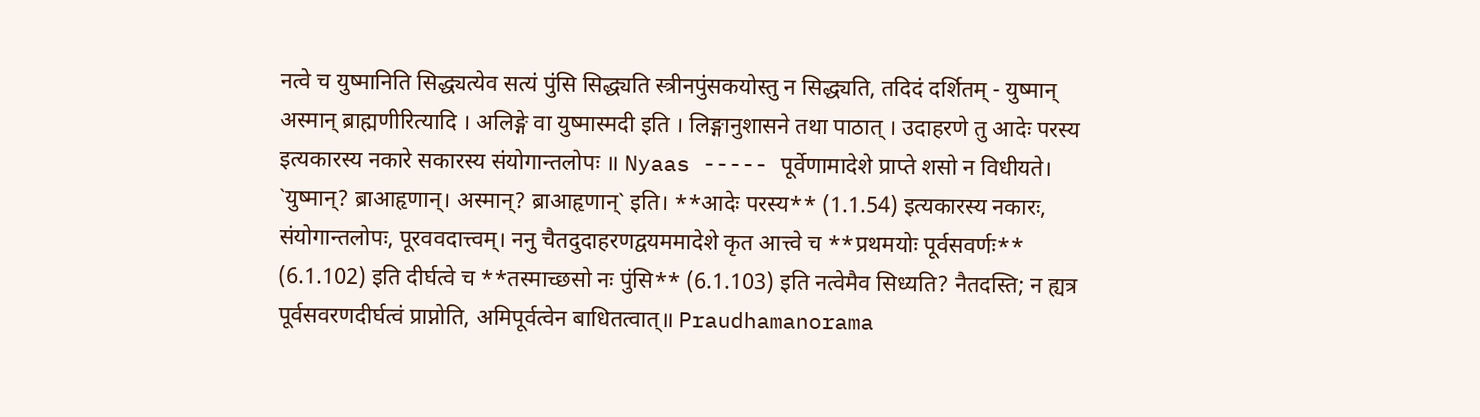नत्वे च युष्मानिति सिद्ध्यत्येव सत्यं पुंसि सिद्ध्यति स्त्रीनपुंसकयोस्तु न सिद्ध्यति, तदिदं दर्शितम् - युष्मान् अस्मान् ब्राह्मणीरित्यादि । अलिङ्गे वा युष्मास्मदी इति । लिङ्गानुशासने तथा पाठात् । उदाहरणे तु आदेः परस्य इत्यकारस्य नकारे सकारस्य संयोगान्तलोपः ॥ Nyaas ----- पूर्वेणामादेशे प्राप्ते शसो न विधीयते। `युष्मान्? ब्राआहृणान्। अस्मान्? ब्राआहृणान्` इति। **आदेः परस्य** (1.1.54) इत्यकारस्य नकारः, संयोगान्तलोपः, पूरववदात्त्वम्। ननु चैतदुदाहरणद्वयममादेशे कृत आत्त्वे च **प्रथमयोः पूर्वसवर्णः** (6.1.102) इति दीर्घत्वे च **तस्माच्छसो नः पुंसि** (6.1.103) इति नत्वेमैव सिध्यति? नैतदस्ति; न ह्यत्र पूर्वसवरणदीर्घत्वं प्राप्नोति, अमिपूर्वत्वेन बाधितत्वात्॥ Praudhamanorama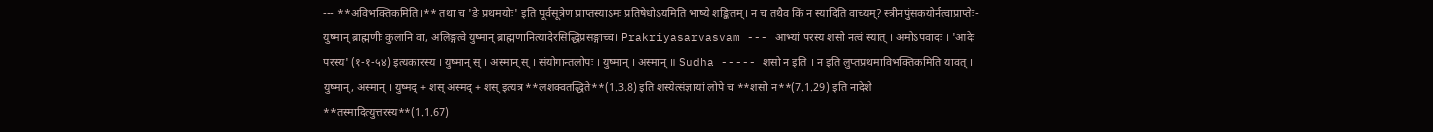--- **अविभक्तिकमिति।** तथा च 'ङे प्रथमयोः' इति पूर्वसूत्रेण प्राप्तस्याऽमः प्रतिषेधोऽयमिति भाष्ये शङ्कितम्। न च तथैव किं न स्यादिति वाच्यम्? स्त्रीनपुंसकयोर्नत्वाप्राप्तेः- युष्मान् ब्राह्मणीः कुलानि वा, अलिङ्गत्वे युष्मान् ब्राह्मणानित्यादेरसिद्धिप्रसङ्गाच्च। Prakriyasarvasvam --- आभ्यां परस्य शसो नत्वं स्यात् । अमोऽपवादः । 'आदेः परस्य' (१-१-५४) इत्यकारस्य । युष्मान् स् । अस्मान् स् । संयोगान्तलोपः । युष्मान् । अस्मान् ॥ Sudha ----- शसो न इति । न इति लुप्तप्रथमाविभक्तिकमिति यावत् । युष्मान्, अस्मान् । युष्मद् + शस् अस्मद् + शस् इत्यत्र **लशक्वतद्धिते**(1.3.8) इति शस्येत्संज्ञायां लोपे च **शसो न**(7.1.29) इति नादेशे **तस्मादित्युत्तरस्य**(1.1.67)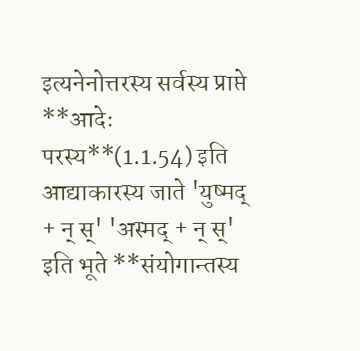इत्यनेनोत्तरस्य सर्वस्य प्राप्ते **आदेः परस्य**(1.1.54) इति आद्याकारस्य जाते 'युष्मद् + न् स्' 'अस्मद् + न् स्' इति भूते **संयोगान्तस्य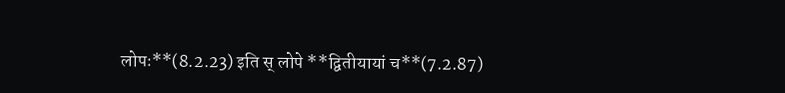लोपः**(8.2.23) इति स् लोपे **द्वितीयायां च**(7.2.87)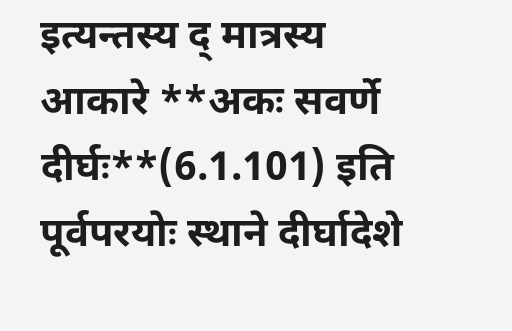इत्यन्तस्य द् मात्रस्य आकारे **अकः सवर्णे दीर्घः**(6.1.101) इति पूर्वपरयोः स्थाने दीर्घादेशे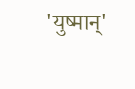'युष्मान्'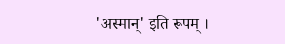'अस्मान्' इति रूपम् ।